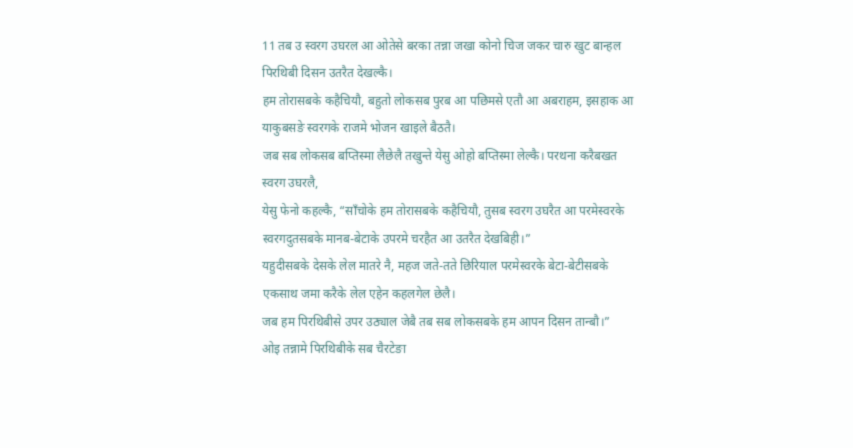11 तब उ स्वरग उघरल आ ओतेसे बरका तन्ना जखा कोनो चिज जकर चारु खुट बान्हल पिरथिबी दिसन उतरैत देखल्कै।
हम तोरासबके कहैचियौ, बहुतो लोकसब पुरब आ पछिमसे एतौ आ अबराहम, इसहाक आ याकुबसङे स्वरगके राजमे भोजन खाइले बैठतै।
जब सब लोकसब बप्तिस्मा लैछेलै तखुन्ते येसु ओहो बप्तिस्मा लेल्कै। परथना करैबखत स्वरग उघरलै,
येसु फेनो कहल्कै, “साँचोके हम तोरासबके कहैचियौ, तुसब स्वरग उघरैत आ परमेस्वरके स्वरगदुतसबके मानब-बेटाके उपरमे चरहैत आ उतरैत देखबिही।”
यहुदीसबके देसके लेल मातरे नै, महज जते-तते छिरियाल परमेस्वरके बेटा-बेटीसबके एकसाथ जमा करैके लेल एहेन कहलगेल छेलै।
जब हम पिरथिबीसे उपर उठ्याल जेबै तब सब लोकसबके हम आपन दिसन तान्बौ।”
ओइ तन्नामे पिरथिबीके सब चैरटेङा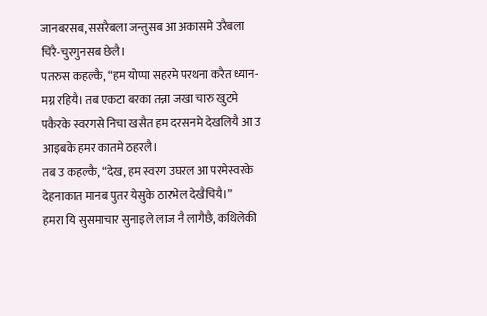जानबरसब, ससरैबला जन्तुसब आ अकासमे उरैबला चिरै-चुरगुनसब छेलै।
पतरुस कहल्कै, “हम योप्पा सहरमे परथना करैत ध्यान-मग्न रहियै। तब एकटा बरका तन्ना जखा चारु खुटमे पकैरके स्वरगसे निचा खसैत हम दरसनमे देखलियै आ उ आइबके हमर कातमे ठहरलै।
तब उ कहल्कै, “देख, हम स्वरग उघरल आ परमेस्वरके देहनाकात मानब पुतर येसुके ठारभेल देखैचियै।”
हमरा यि सुसमाचार सुनाइले लाज नै लागैछै, कथिलेकी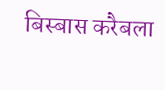बिस्बास करैबला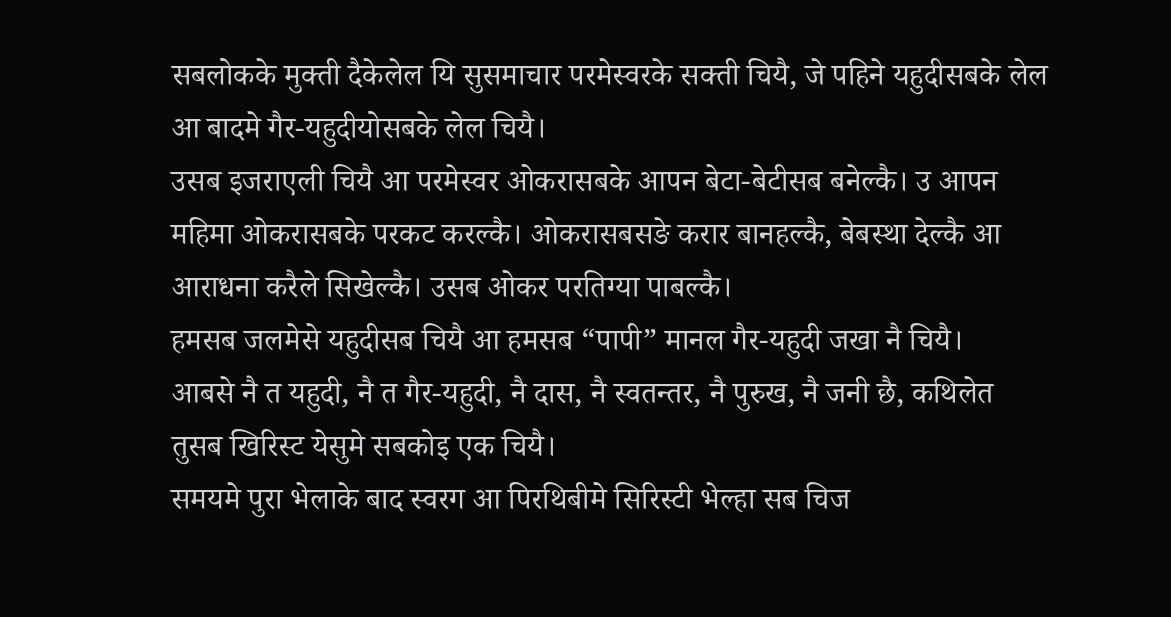सबलोकके मुक्ती दैकेलेल यि सुसमाचार परमेस्वरके सक्ती चियै, जे पहिने यहुदीसबके लेल आ बादमे गैर-यहुदीयोसबके लेल चियै।
उसब इजराएली चियै आ परमेस्वर ओकरासबके आपन बेटा-बेटीसब बनेल्कै। उ आपन महिमा ओकरासबके परकट करल्कै। ओकरासबसङे करार बानहल्कै, बेबस्था देल्कै आ आराधना करैले सिखेल्कै। उसब ओकर परतिग्या पाबल्कै।
हमसब जलमेसे यहुदीसब चियै आ हमसब “पापी” मानल गैर-यहुदी जखा नै चियै।
आबसे नै त यहुदी, नै त गैर-यहुदी, नै दास, नै स्वतन्तर, नै पुरुख, नै जनी छै, कथिलेत तुसब खिरिस्ट येसुमे सबकोइ एक चियै।
समयमे पुरा भेलाके बाद स्वरग आ पिरथिबीमे सिरिस्टी भेल्हा सब चिज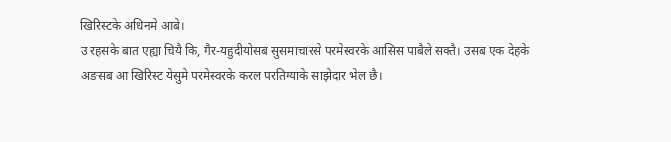खिरिस्टके अधिनमे आबे।
उ रहसके बात एह्या चियै कि, गैर-यहुदीयोसब सुसमाचारसे परमेस्वरके आसिस पाबैले सक्तै। उसब एक देहके अङसब आ खिरिस्ट येसुमे परमेस्वरके करल परतिग्याके साझेदार भेल छै।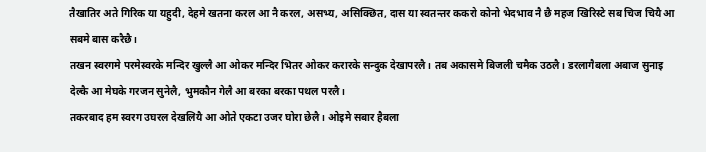तैखातिर अते गिरिक या यहुदी, देहमे खतना करल आ नै करल, असभ्य, असिक्छित, दास या स्वतन्तर ककरो कोनो भेदभाव नै छै महज खिरिस्टे सब चिज चियै आ सबमे बास करैछै।
तखन स्वरगमे परमेस्वरके मन्दिर खुल्लै आ ओकर मन्दिर भितर ओकर करारके सन्दुक देखापरलै। तब अकासमे बिजली चमैक उठलै। डरलागैबला अबाज सुनाइ देल्कै आ मेघके गरजन सुनेलै, भुमकौन गेलै आ बरका बरका पथल परलै।
तकरबाद हम स्वरग उघरल देखलियै आ ओते एकटा उजर घोरा छेलै। ओइमे सबार हैबला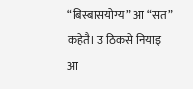“बिस्बासयोग्य” आ “सत” कहेतै। उ ठिकसे नियाइ आ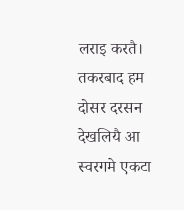लराइ करतै।
तकरबाद हम दोसर दरसन देखलियै आ स्वरगमे एकटा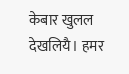केबार खुलल देखलियै। हमर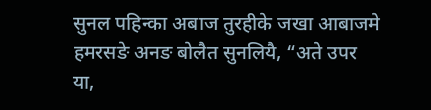सुनल पहिन्का अबाज तुरहीके जखा आबाजमे हमरसङे अनङ बोलैत सुनलियै, “अते उपर या,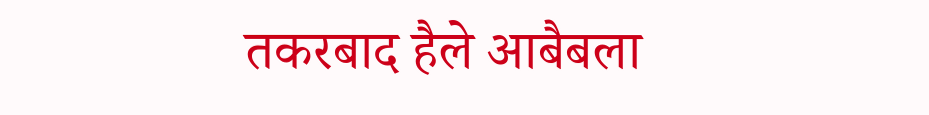तकरबाद हैले आबैबला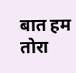बात हम तोरा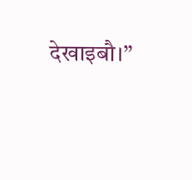देखाइबौ।”